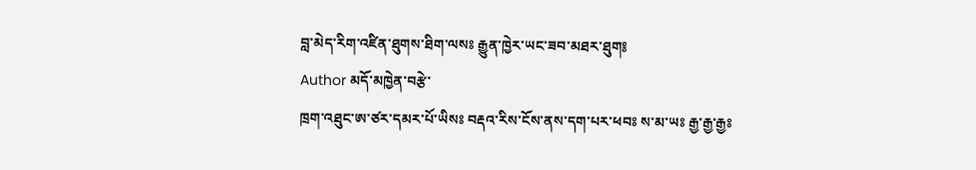བླ་མེད་རིག་འཛིན་ཐུགས་ཐིག་ལསཿ རྒྱུན་ཁྱེར་ཡང་ཟབ་མཐར་ཐུག༔
Author མདོ་མཁྱེན་བརྩེ་
ཁྲག་འཐུང་ཨ་ཙར་དམར་པོ་ཡིསཿ བརྡའ་རིས་ངོས་ནས་དག་པར་ཕབཿ ས་མ་ཡཿ རྒྱ་རྒྱ་རྒྱཿ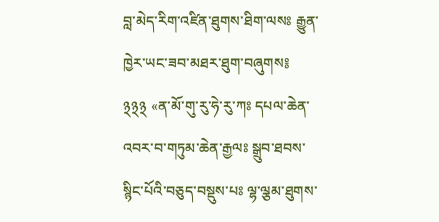བླ་མེད་རིག་འཛིན་ཐུགས་ཐིག་ལསཿ རྒྱུན་ཁྱེར་ཡང་ཟབ་མཐར་ཐུག་བཞུགས༔
྅྅྅ «ན་མོ་གུ་རུ་ཧེ་རུ་ཀཿ དཔལ་ཆེན་འབར་བ་གཏུམ་ཆེན་རྒྱལཿ སྒྲུབ་ཐབས་སྙིང་པོའི་བཅུད་བསྡུས་པཿ ལྷ་ལྕམ་ཐུགས་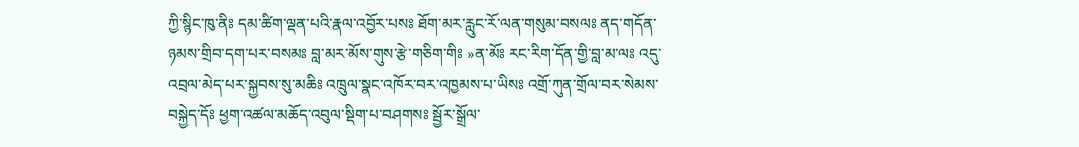ཀྱི་སྙིང་ཁུ་ནིཿ དམ་ཚིག་ལྡན་པའི་རྣལ་འབྱོར་པསཿ ཐོག་མར་རླུང་རོ་ལན་གསུམ་བསལཿ ནད་གདོན་ཉམས་གྲིབ་དག་པར་བསམཿ བླ་མར་མོས་གུས་རྩེ་གཅིག་གིཿ »ན་མོཿ རང་རིག་དོན་གྱི་བླ་མ་ལཿ འདུ་འབྲལ་མེད་པར་སྐྱབས་སུ་མཆིཿ འཁྲུལ་སྣང་འཁོར་བར་འཁྱམས་པ་ཡིསཿ འགྲོ་ཀུན་གྲོལ་བར་སེམས་བསྐྱེད་དོཿ ཕྱག་འཚལ་མཆོད་འབུལ་སྡིག་པ་བཤགསཿ སྦྱོར་སྒྲོལ་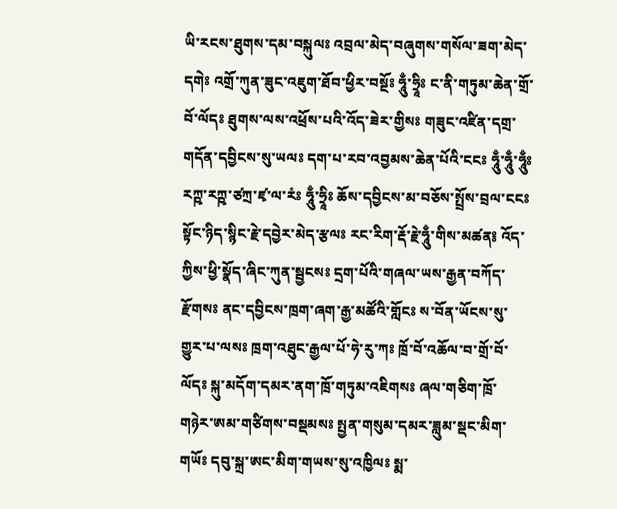ཡི་རངས་ཐུགས་དམ་བསྐུལཿ འབྲལ་མེད་བཞུགས་གསོལ་ཟག་མེད་དགེཿ འགྲོ་ཀུན་ཟུང་འཇུག་ཐོབ་ཕྱིར་བསྔོཿ ཧཱུྃ་ཧྲཱིཿ ང་ནི་གཏུམ་ཆེན་གྲོ་བོ་ལོདཿ ཐུགས་ལས་འཕྲོས་པའི་འོད་ཟེར་གྱིསཿ གཟུང་འཛིན་དགྲ་གདོན་དབྱིངས་སུ་ཡལཿ དག་པ་རབ་འབྱམས་ཆེན་པོའི་ངངཿ ཧཱུྃ་ཧཱུྃ་ཧཱུྃཿ རཀྵ་རཀྵ་ཙཀྲ་ཛྭ་ལ་རཾཿ ཧཱུྃ་ཧྲཱིཿ ཆོས་དབྱིངས་མ་བཅོས་སྤྲོས་བྲལ་ངངཿ སྟོང་ཉིད་སྙིང་རྗེ་དབྱེར་མེད་རྩལཿ རང་རིག་རྡོ་རྗེ་ཧཱུྃ་གིས་མཚན༔ འོད་ཀྱིས་ཕྱི་སྣོད་ཞིང་ཀུན་སྦྱངསཿ དྲག་པོའི་གཞལ་ཡས་རྒྱན་བཀོད་རྫོགསཿ ནང་དབྱིངས་ཁྲག་ཞག་རྒྱ་མཚོའི་གློངཿ ས་བོན་ཡོངས་སུ་གྱུར་པ་ལསཿ ཁྲག་འཐུང་རྒྱལ་པོ་ཧེ་རུ་ཀཿ ཁྲོ་བོ་འཆོལ་བ་གྲོ་བོ་ལོདཿ སྐུ་མདོག་དམར་ནག་ཁྲོ་གཏུམ་འཇིགསཿ ཞལ་གཅིག་ཁྲོ་གཉེར་ཨམ་གཙིགས་བསྡམསཿ སྤྱན་གསུམ་དམར་ཟླུམ་སྡང་མིག་གཡོཿ དབུ་སྐྲ་ཨང་མིག་གཡས་སུ་འཁྱིལཿ སྨ་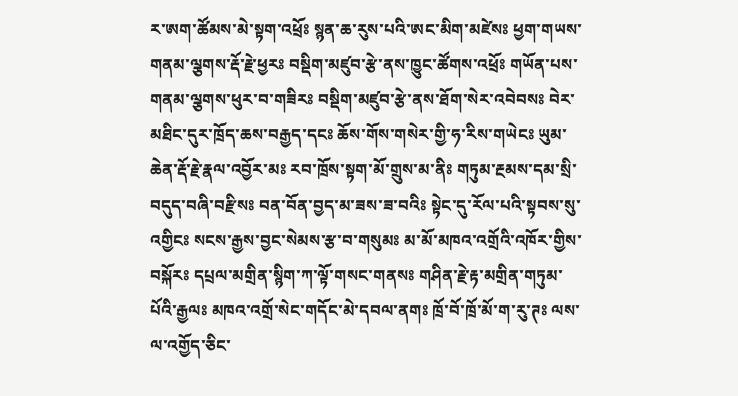ར་ཨག་ཚོམས་མེ་སྟག་འཕྲོཿ སྙན་ཆ་རུས་པའི་ཨང་མིག་མཛེསཿ ཕྱག་གཡས་གནམ་ལྕགས་རྡོ་རྗེ་ཕྱརཿ བསྡིག་མཛུབ་རྩེ་ནས་ཁྱུང་ཚོགས་འཕྲོཿ གཡོན་པས་གནམ་ལྕགས་ཕུར་བ་གཟིརཿ བསྡིག་མཛུབ་རྩེ་ནས་ཐོག་སེར་འབེབསཿ བེར་མཐིང་དུར་ཁྲོད་ཆས་བརྒྱད་དངཿ ཆོས་གོས་གསེར་གྱི་ཧ་རིས་གཡེངཿ ཡུམ་ཆེན་རྡོ་རྗེ་རྣལ་འབྱོར་མཿ རབ་ཁྲོས་སྟག་མོ་གྲུས་མ་ནིཿ གཏུམ་རྔམས་དམ་སྲི་བདུད་བཞི་བརྫིསཿ བན་བོན་བྱད་མ་ཟས་ཟ་བའིཿ སྟེང་དུ་རོལ་པའི་སྟབས་སུ་འགྱིངཿ སངས་རྒྱས་བྱང་སེམས་རྩ་བ་གསུམཿ མ་མོ་མཁའ་འགྲོའི་འཁོར་གྱིས་བསྐོརཿ དཔྲལ་མགྲིན་སྙིག་ཀ་ལྟོ་གསང་གནསཿ གཤིན་རྗེ་རྟ་མགྲིན་གཏུམ་པོའི་རྒྱལཿ མཁའ་འགྲོ་སེང་གདོང་མེ་དབལ་ནགཿ ཁྲོ་བོ་ཁྲོ་མོ་ག་རུ་ཊཿ ལས་ལ་འགྱོད་ཅིང་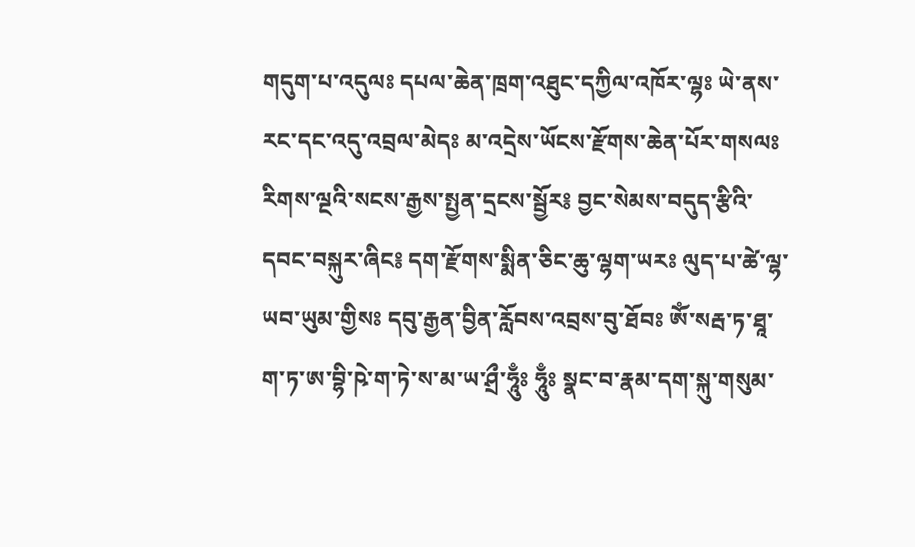གདུག་པ་འདུལཿ དཔལ་ཆེན་ཁྲག་འཐུང་དཀྱིལ་འཁོར་ལྷཿ ཡེ་ནས་རང་དང་འདུ་འབྲལ་མེདཿ མ་འདྲེས་ཡོངས་རྫོགས་ཆེན་པོར་གསལཿ རིགས་ལྔའི་སངས་རྒྱས་སྤྱན་དྲངས་སྦྱོར༔ བྱང་སེམས་བདུད་རྩིའི་དབང་བསྐུར་ཞིང༔ དག་རྫོགས་སྨིན་ཅིང་ཆུ་ལྷག་ཡརཿ ལུད་པ་ཚེ་ལྷ་ཡབ་ཡུམ་གྱིསཿ དབུ་རྒྱན་བྱིན་རློབས་འབྲས་བུ་ཐོབཿ ཨོཾ་སརྦ་ཏ་ཐཱ་ག་ཏ་ཨ་བྷི་ཥེ་ག་ཏེ་ས་མ་ཡ་ཤྲྀ་ཧཱུྃཿ ཧཱུྃཿ སྣང་བ་རྣམ་དག་སྐུ་གསུམ་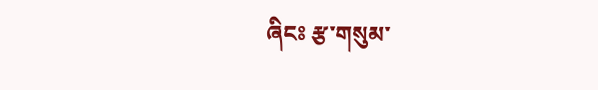ཞིངཿ རྩ་གསུམ་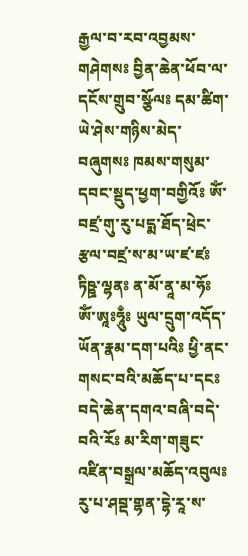རྒྱལ་བ་རབ་འབྱམས་གཤེགསཿ བྱིན་ཆེན་ཕོབ་ལ་དངོས་གྲུབ་སྩོལཿ དམ་ཚིག་ཡེ་ཤེས་གཉིས་མེད་བཞུགསཿ ཁམས་གསུམ་དབང་སྡུད་ཕྱག་བགྱིའོཿ ཨོཾ་བཛྲ་གུ་རུ་པདྨ་ཐོད་ཕྲེང་རྩལ་བཛྲ་ས་མ་ཡ་ཛ་ཛཿ ཏིཥྛ་ལྷནཿ ན་མོ་ནཱ་མ་ཧོཿ ཨོཾ་ཨཱཿཧཱུྃཿ ཡུལ་དྲུག་འདོད་ཡོན་རྣམ་དག་པའིཿ ཕྱི་ནང་གསང་བའི་མཆོད་པ་དངཿ བདེ་ཆེན་དགའ་བཞི་བདེ་བའི་རོཿ མ་རིག་གཟུང་འཛིན་བསྒྲལ་མཆོད་འབུལཿ རུ་པ་ཤབྡ་གྷན་དྷེ་རཱ་ས་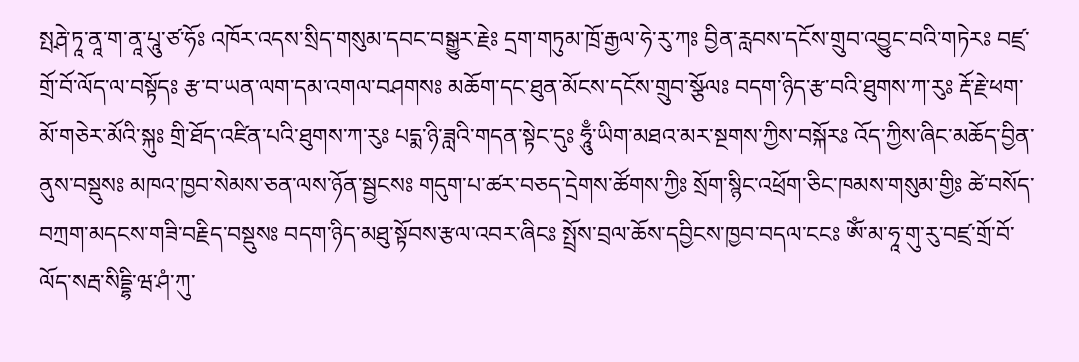སྤརྴེ་ཏཱ་ནཱ་ག་ནཱ་པཱུ་ཙ་ཧོཿ འཁོར་འདས་སྲིད་གསུམ་དབང་བསྒྱུར་རྗེཿ དྲག་གཏུམ་ཁྲོ་རྒྱལ་ཧེ་རུ་ཀཿ བྱིན་རླབས་དངོས་གྲུབ་འབྱུང་བའི་གཏེརཿ བཛྲ་གྲོ་བོ་ལོད་ལ་བསྟོདཿ རྩ་བ་ཡན་ལག་དམ་འགལ་བཤགསཿ མཆོག་དང་ཐུན་མོངས་དངོས་གྲུབ་སྩོལཿ བདག་ཉིད་རྩ་བའི་ཐུགས་ཀ་རུཿ རྡོ་རྗེ་ཕག་མོ་གཅེར་མོའི་སྐུཿ གྲི་ཐོད་འཛིན་པའི་ཐུགས་ཀ་རུཿ པདྨ་ཉི་ཟླའི་གདན་སྟེང་དུཿ ཧཱུྃ་ཡིག་མཐའ་མར་སྔགས་ཀྱིས་བསྐོརཿ འོད་ཀྱིས་ཞིང་མཆོད་བྱིན་ནུས་བསྡུསཿ མཁའ་ཁྱབ་སེམས་ཅན་ལས་ཉོན་སྦྱངསཿ གདུག་པ་ཚར་བཅད་དྲེགས་ཚོགས་ཀྱིཿ སྲོག་སྙིང་འཕྲོག་ཅིང་ཁམས་གསུམ་གྱིཿ ཚེ་བསོད་བཀྲག་མདངས་གཟི་བརྗིད་བསྡུསཿ བདག་ཉིད་མཐུ་སྟོབས་རྩལ་འབར་ཞིངཿ སྤྲོས་བྲལ་ཆོས་དབྱིངས་ཁྱབ་བདལ་ངངཿ ཨོཾ་མ་ཧཱ་གུ་རུ་བཛྲ་གྲོ་བོ་ལོད་སརྦ་སིདྡྷི་ཝ་ཤཾ་ཀུ་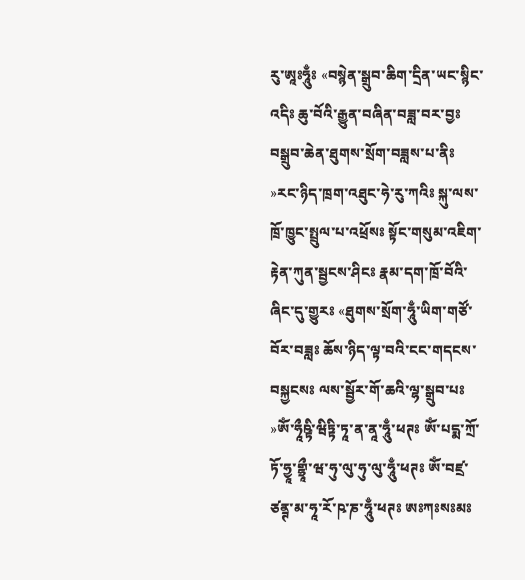རུ་ཨཱཿཧཱུྃཿ «བསྙེན་སྒྲུབ་ཆིག་དྲིན་ཡང་སྙིང་འདིཿ ཆུ་བོའི་རྒྱུན་བཞིན་བཟླ་བར་བྱཿ བསྒྲུབ་ཆེན་ཐུགས་སྲོག་བཟླས་པ་ནིཿ »རང་ཉིད་ཁྲག་འཐུང་ཧེ་རུ་ཀའིཿ སྐུ་ལས་ཁྲོ་ཁྱུང་སྤྲུལ་པ་འཕྲོསཿ སྟོང་གསུམ་འཇིག་རྟེན་ཀུན་སྦྱངས་ཤིངཿ རྣམ་དག་ཁྲོ་བོའི་ཞིང་དུ་གྱུརཿ «ཐུགས་སྲོག་ཧཱུྃ་ཡིག་གཙོ་བོར་བཟླཿ ཆོས་ཉིད་ལྟ་བའི་ངང་གདངས་བསྐྱངསཿ ལས་སྦྱོར་གོ་ཆའི་ལྷ་སྒྲུབ་པཿ »ཨོཾ་ཧཱྀཥྟི་ཝིཏྟི་ཏཱ་ན་ནཱ་ཧཱུྃ་ཕཊཿ ཨོཾ་པདྨ་ཀྲོ་ཏོ་ཧྱཱ་གྷྲཱྀ་ཝ་ཧུ་ལུ་ཧུ་ལུ་ཧཱུྃ་ཕཊཿ ཨོཾ་བཛྲ་ཙནྚ་མ་ཧཱ་རོ་ཥ་ཎ་ཧཱུྃ་ཕཊཿ ཨཿཀཿསཿམཿ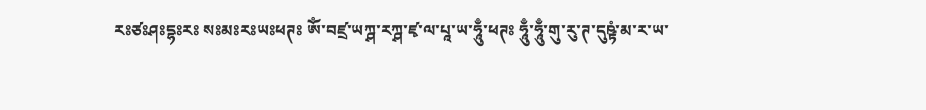རཿཙཿཤཿདྷཿརཿ སཿམཿརཿཡཿཕཊཿ ཨོཾ་བཛྲ་ཡཀྴ་རཀྴ་ཛྭ་ལ་པཱ་ཡ་ཧཱུྃ་ཕཊཿ ཧཱུྃ་ཧཱུྃ་གུ་རུ་ཊ་དུཥྟཾ་མ་ར་ཡ་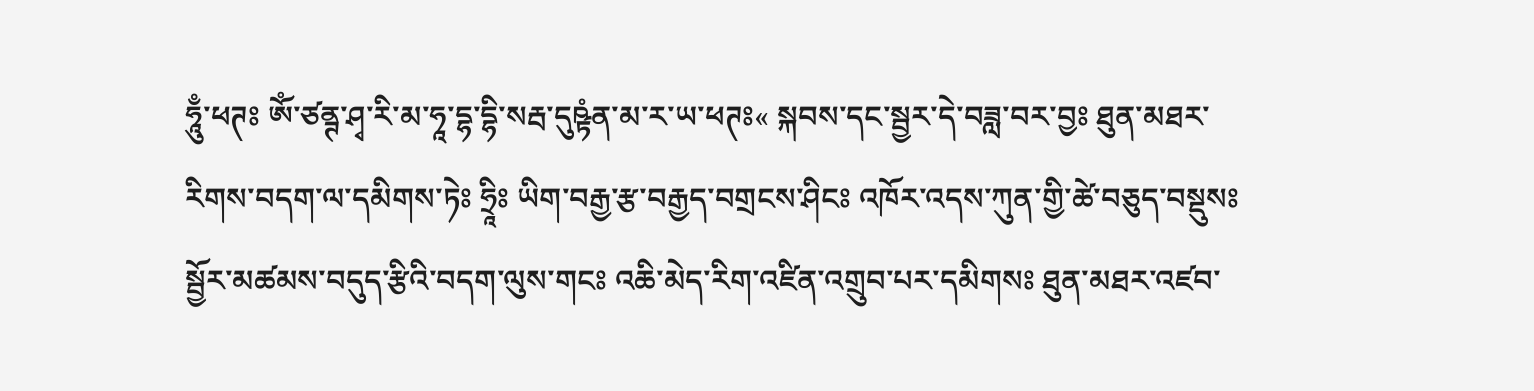ཧཱུྃ་ཕཊཿ ཨོཾ་ཙནྚ་ཤྭ་རི་མ་ཧཱ་དྷ་དྷི་སརྦ་དུཥྟཾན་མ་ར་ཡ་ཕཊཿ« སྐབས་དང་སྦྱར་དེ་བཟླ་བར་བྱཿ ཐུན་མཐར་རིགས་བདག་ལ་དམིགས་ཏེཿ ཧྲཱིཿ ཡིག་བརྒྱ་རྩ་བརྒྱད་བགྲངས་ཤིངཿ འཁོར་འདས་ཀུན་གྱི་ཚེ་བཅུད་བསྡུསཿ སྦྱོར་མཚམས་བདུད་རྩིའི་བདག་ལུས་གངཿ འཆི་མེད་རིག་འཛིན་འགྲུབ་པར་དམིགསཿ ཐུན་མཐར་འཛབ་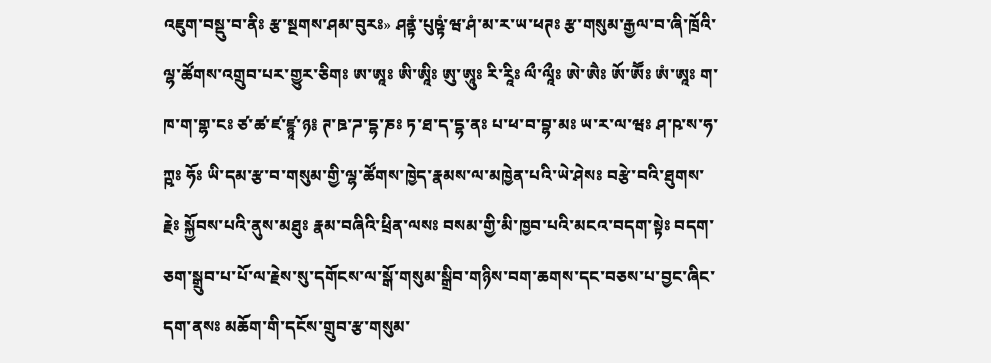འཇུག་བསྡུ་བ་ནིཿ རྩ་སྔགས་ཤམ་བུརཿ» ཤནྟཾ་པུཥྟཾ་ཝ་ཤཾ་མ་ར་ཡ་ཕཊཿ རྩ་གསུམ་རྒྱལ་བ་ཞི་ཁྲོའི་ལྷ་ཚོགས་འགྲུབ་པར་གྱུར་ཅིགཿ ཨ་ཨཱཿ ཨི་ཨཱིཿ ཨུ་ཨཱུཿ རི་རཱིཿ ལྀ་ལཱྀཿ ཨེ་ཨཻཿ ཨོ་ཨཽཿ ཨཾ་ཨཱཿ ག་ཁ་ག་གྷ་ངཿ ཙ་ཚ་ཛ་ཛྙཱ་ཉ༔ ཊ་ཋ་ཌ་དྷ་ཎཿ ཏ་ཐ་ད་དྷ་ནཿ པ་ཕ་བ་བྷ་མཿ ཡ་ར་ལ་ཝཿ ཤ་ཥ་ས་ཧ་ཀྵཿ ཧོཿ ཡི་དམ་རྩ་བ་གསུམ་གྱི་ལྷ་ཚོགས་ཁྱེད་རྣམས་ལ་མཁྱེན་པའི་ཡེ་ཤེསཿ བརྩེ་བའི་ཐུགས་རྗེཿ སྐྱོབས་པའི་ནུས་མཐུཿ རྣམ་བཞིའི་ཕྲིན་ལསཿ བསམ་གྱི་མི་ཁྱབ་པའི་མངའ་བདག་སྟེཿ བདག་ཅག་སྒྲུབ་པ་པོ་ལ་རྗེས་སུ་དགོངས་ལ་སྒོ་གསུམ་སྒྲིབ་གཉིས་བག་ཆགས་དང་བཅས་པ་བྱང་ཞིང་དག་ནསཿ མཆོག་གི་དངོས་གྲུབ་རྩ་གསུམ་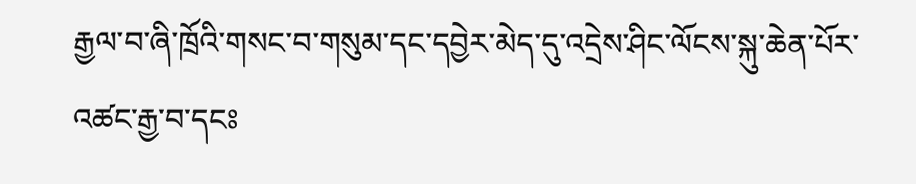རྒྱལ་བ་ཞི་ཁྲོའི་གསང་བ་གསུམ་དང་དབྱེར་མེད་དུ་འདྲེས་ཤིང་ལོངས་སྐུ་ཆེན་པོར་འཚང་རྒྱ་བ་དངཿ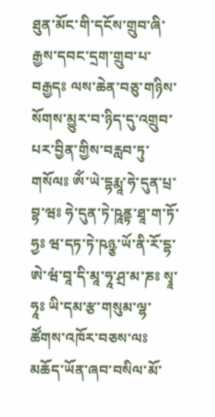ཐུན་མོང་གི་དངོས་གྲུབ་ཞི་རྒྱས་དབང་དྲག་གྲུབ་པ་བརྒྱདཿ ལས་ཆེན་བཅུ་གཉིས་སོགས་མྱུར་བ་ཉིད་དུ་འགྲུབ་པར་བྱིན་གྱིས་བརླབ་ཏུ་གསོལཿ ཨོཾ་ཡེ་དྷརྨཱ་ཧེ་དུན་པྲ་བྷ་ཝཿ ཧེ་དུན་ཏེ་ཥཱནྟ་ཐཱ་ག་ཏོ་ཧྱཿ ཝ་དཏ་ཏེ་ཥཉྩ་ཡོ་ནི་རོ་དྷ་ཨེ་ཝཾ་བཱ་དི་མཱ་ཧཱ་ཤྲ་མ་ཎཿ སྭཱ་ཧཱཿ ཡི་དམ་རྩ་གསུམ་ལྷ་ཚོགས་འཁོར་བཅས་ལཿ མཆོད་ཡོན་ཞབ་བསིལ་མོ་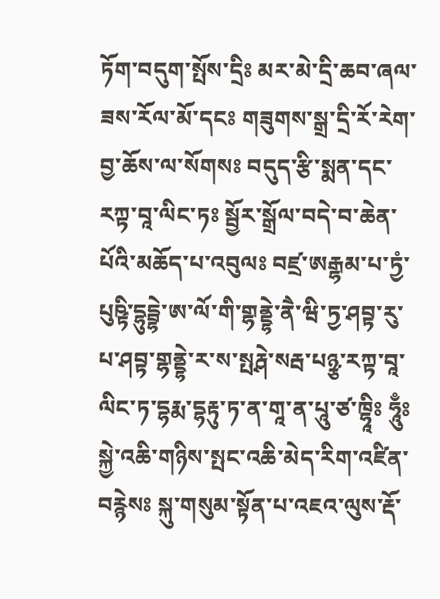ཏོག་བདུག་སྤོས་དྲིཿ མར་མེ་དྲི་ཆབ་ཞལ་ཟས་རོལ་མོ་དངཿ གཟུགས་སྒྲ་དྲི་རོ་རེག་བྱ་ཆོས་ལ་སོགསཿ བདུད་རྩི་སྨན་དང་རཀྟ་བཱ་ལིང་ཏཿ སྦྱོར་སྒྲོལ་བདེ་བ་ཆེན་པོའི་མཆོད་པ་འབུལཿ བཛྲ་ཨརྒྷམ་པ་ཏྱཾ་པུཥྟི་དྷུདྦྷེ་ཨ་ལོ་གི་གྷནྡྷེ་ནཻ་ཝི་ཏྱ་ཤབྟ་རུ་པ་ཤབྟ་གྷནྡྷེ་ར་ས་སྤརྴེ་སརྦ་པཉྩ་རཀྟ་བཱ་ལིང་ཏ་དྷརྨ་དྷརྟུ་ཏ་ན་གཱ་ན་པཱུ་ཙ་ཁྷཱིཿ ཧཱུྃཿ སྐྱེ་འཆི་གཉིས་སྤང་འཆི་མེད་རིག་འཛིན་བརྙེསཿ སྐུ་གསུམ་སྟོན་པ་འཇའ་ལུས་རྡོ་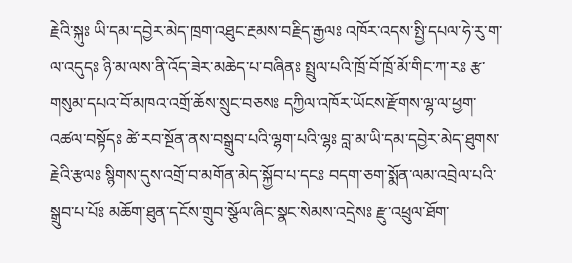རྗེའི་སྐུཿ ཡི་དམ་དབྱེར་མེད་ཁྲག་འཐུང་རྔམས་བརྗིད་རྒྱལཿ འཁོར་འདས་སྤྱི་དཔལ་ཧེ་རུ་ག་ལ་འདུདཿ ཉི་མ་ལས་ནི་འོད་ཟེར་མཆེད་པ་བཞིནཿ སྤྲུལ་པའི་ཁྲོ་བོ་ཁྲོ་མོ་གིང་ཀ་རཿ རྩ་གསུམ་དཔའ་བོ་མཁའ་འགྲོ་ཆོས་སྲུང་བཅསཿ དཀྱིལ་འཁོར་ཡོངས་རྫོགས་ལྷ་ལ་ཕྱག་འཚལ་བསྟོདཿ ཚེ་རབ་སྔོན་ནས་བསྒྲུབ་པའི་ལྷག་པའི་ལྷཿ བླ་མ་ཡི་དམ་དབྱེར་མེད་ཐུགས་རྗེའི་རྩལཿ སྙིགས་དུས་འགྲོ་བ་མགོན་མེད་སྐྱོབ་པ་དངཿ བདག་ཅག་སྨོན་ལམ་འབྲེལ་པའི་སྒྲུབ་པ་པོཿ མཆོག་ཐུན་དངོས་གྲུབ་སྩོལ་ཞིང་སྣང་སེམས་འདྲེསཿ རྫུ་འཕྲུལ་ཐོག་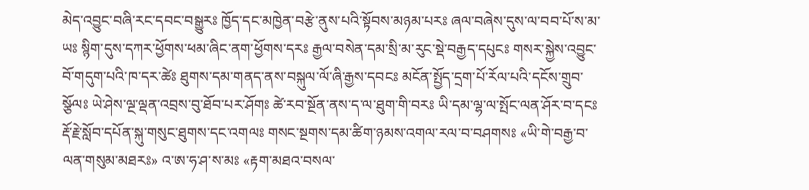མེད་འབྱུང་བཞི་རང་དབང་བསྒྱུརཿ ཁྱོད་དང་མཁྱེན་བརྩེ་ནུས་པའི་སྟོབས་མཉམ་པརཿ ཞལ་བཞེས་དུས་ལ་བབ་པོ་ས་མ་ཡཿ སྙིག་དུས་དཀར་ཕྱོགས་ཕམ་ཞིང་ནག་ཕྱོགས་དརཿ རྒྱལ་བསེན་དམ་སྲི་མ་རུང་སྡེ་བརྒྱད་དཔུངཿ གསར་སྐྱེས་འབྱུང་བོ་གདུག་པའི་ཁ་དར་ཚེཿ ཐུགས་དམ་གནད་ནས་བསྐུལ་ལོ་ཞི་རྒྱས་དབངཿ མངོན་སྤྱོད་དྲག་པོ་རོལ་པའི་དངོས་གྲུབ་སྩོལཿ ཡེ་ཤེས་ལྔ་ལྡན་འབྲས་བུ་ཐོབ་པར་ཤོགཿ ཚེ་རབ་སྔོན་ནས་ད་ལ་ཐུག་གི་བརཿ ཡི་དམ་ལྷ་ལ་སྤོང་ལན་ཤོར་བ་དངཿ རྡོ་རྗེ་སློབ་དཔོན་སྐུ་གསུང་ཐུགས་དང་འགལཿ གསང་སྔགས་དམ་ཚིག་ཉམས་འགལ་རལ་བ་བཤགསཿ «ཡི་གེ་བརྒྱ་བ་ལན་གསུམ་མཐརཿ» འ་ཨ་ཧ་ཤ་ས་མཿ «རྟག་མཐའ་བསལ་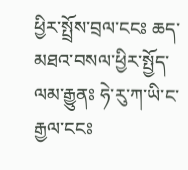ཕྱིར་སྤྲོས་བྲལ་ངངཿ ཆད་མཐའ་བསལ་ཕྱིར་སྤྱོད་ལམ་རྒྱུནཿ ཧེ་རུ་ཀ་ཡི་ང་རྒྱལ་ངངཿ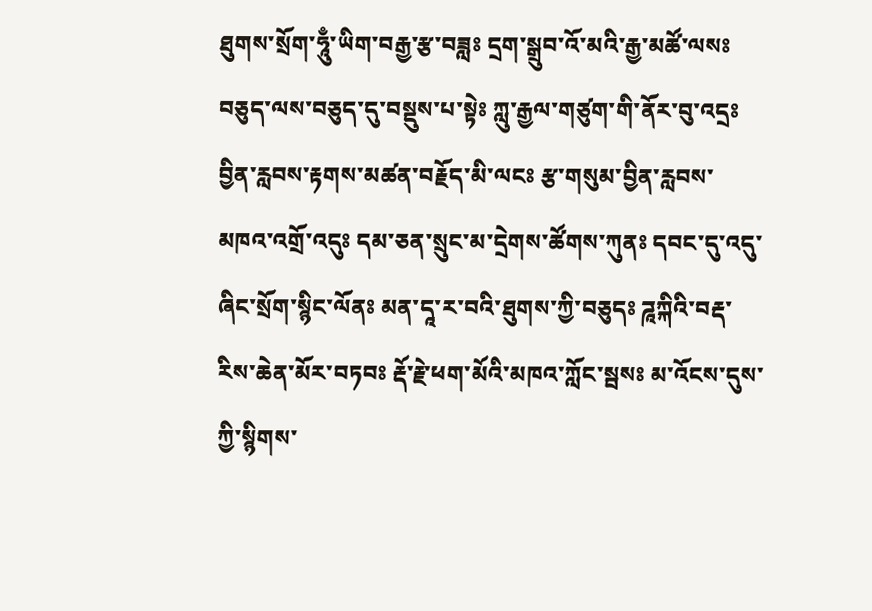ཐུགས་སྲོག་ཧཱུྃ་ཡིག་བརྒྱ་རྩ་བཟླཿ དྲག་སྒྲུབ་འོ་མའི་རྒྱ་མཚོ་ལསཿ བཅུད་ལས་བཅུད་དུ་བསྡུས་པ་སྟེཿ ཀླུ་རྒྱལ་གཙུག་གི་ནོར་བུ་འདྲཿ བྱིན་རླབས་རྟགས་མཚན་བརྗོད་མི་ལངཿ རྩ་གསུམ་བྱིན་རླབས་མཁའ་འགྲོ་འདུཿ དམ་ཅན་སྲུང་མ་དྲེགས་ཚོགས་ཀུནཿ དབང་དུ་འདུ་ཞིང་སྲོག་སྙིང་ལོནཿ མན་དཱ་ར་བའི་ཐུགས་ཀྱི་བཅུདཿ ཌཱཀྐིའི་བརྡ་རིས་ཆེན་མོར་བཏབཿ རྡོ་རྗེ་ཕག་མོའི་མཁའ་ཀློང་སྦསཿ མ་འོངས་དུས་ཀྱི་སྙིགས་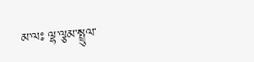མ་ལཿ ལྷ་ལྕམ་སྤྲུལ་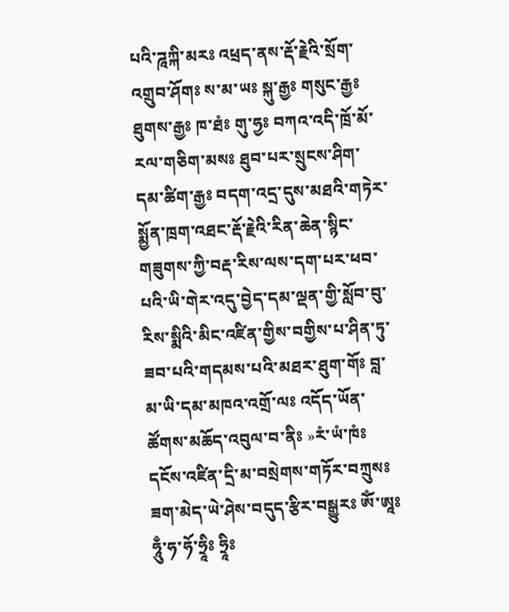པའི་ཌཱཀྐི་མརཿ འཕྲད་ནས་རྡོ་རྗེའི་སྲོག་འགྲུབ་ཤོགཿ ས་མ་ཡཿ སྐུ་རྒྱཿ གསུང་རྒྱཿ ཐུགས་རྒྱཿ ཁ་ཐཾཿ གུ་ཧྱཿ བཀའ་འདི་ཁྲོ་མོ་རལ་གཅིག་མསཿ ཐུབ་པར་སྲུངས་ཤིག་དམ་ཚིག་རྒྱཿ བདག་འདྲ་དུས་མཐའི་གཏེར་སྨྱོན་ཁྲག་འཐང་རྡོ་རྗེའི་རིན་ཆེན་སྙིང་གཟུགས་ཀྱི་བརྡ་རིས་ལས་དག་པར་ཕབ་པའི་ཡི་གེར་འདུ་བྱེད་དམ་ལྡན་གྱི་སློབ་བུ་རིས་སྨིའི་མིང་འཛིན་གྱིས་བགྱིས་པ་ཤིན་ཏུ་ཟབ་པའི་གདམས་པའི་མཐར་ཐུག་གོཿ བླ་མ་ཡི་དམ་མཁའ་འགྲོ་ལཿ འདོད་ཡོན་ཚོགས་མཆོད་འབུལ་བ་ནིཿ »རཾ་ཡཾ་ཁཾཿ དངོས་འཛིན་དྲི་མ་བསྲེགས་གཏོར་བཀྲུསཿ ཟག་མེད་ཡེ་ཤེས་བདུད་རྩིར་བསྒྱུརཿ ཨོཾ་ཨཱཿཧཱུྃ་ཧ་ཧོ་ཧྲཱིཿ ཧྲཱིཿ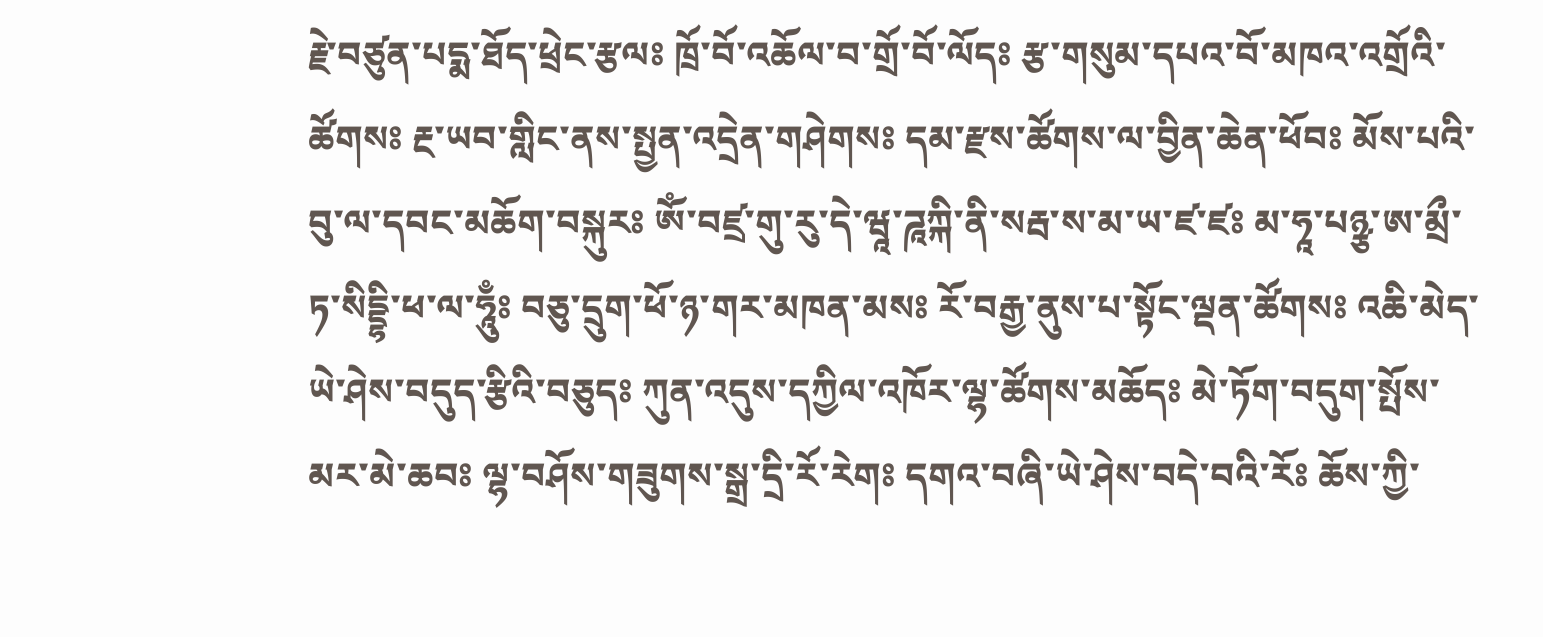རྗེ་བཙུན་པདྨ་ཐོད་ཕྲེང་རྩལཿ ཁྲོ་བོ་འཆོལ་བ་གྲོ་བོ་ལོདཿ རྩ་གསུམ་དཔའ་བོ་མཁའ་འགྲོའི་ཚོགསཿ རྔ་ཡབ་གླིང་ནས་སྤྱན་འདྲེན་གཤེགསཿ དམ་རྫས་ཚོགས་ལ་བྱིན་ཆེན་ཕོབཿ མོས་པའི་བུ་ལ་དབང་མཆོག་བསྐུརཿ ཨོཾ་བཛྲ་གུ་རུ་དེ་ཝཱ་ཌཱཀྐི་ནི་སརྦ་ས་མ་ཡ་ཛ་ཛཿ མ་ཧཱ་པཉྩ་ཨ་མྲྀ་ཏ་སིདྡྷི་ཕ་ལ་ཧཱུྃཿ བཅུ་དྲུག་ཕོ་ཉ་གར་མཁན་མསཿ རོ་བརྒྱ་ནུས་པ་སྟོང་ལྡན་ཚོགསཿ འཆི་མེད་ཡེ་ཤེས་བདུད་རྩིའི་བཅུདཿ ཀུན་འདུས་དཀྱིལ་འཁོར་ལྷ་ཚོགས་མཆོདཿ མེ་ཏོག་བདུག་སྤོས་མར་མེ་ཆབཿ ལྷ་བཤོས་གཟུགས་སྒྲ་དྲི་རོ་རེགཿ དགའ་བཞི་ཡེ་ཤེས་བདེ་བའི་རོཿ ཆོས་ཀྱི་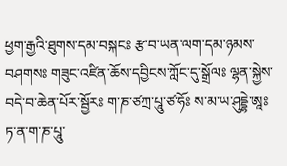ཕྱག་རྒྱའི་ཐུགས་དམ་བསྐངཿ རྩ་བ་ཡན་ལག་དམ་ཉམས་བཤགསཿ གཟུང་འཛིན་ཆོས་དབྱིངས་ཀློང་དུ་སྒྲོལཿ ལྷན་སྐྱེས་བདེ་བ་ཆེན་པོར་སྦྱོརཿ ག་ཎ་ཙཀྲ་པཱུ་ཙ་ཧོཿ ས་མ་ཡ་ཤུདྡྷེ་ཨཱཿ ཏ་ན་ག་ཎ་པཱུ་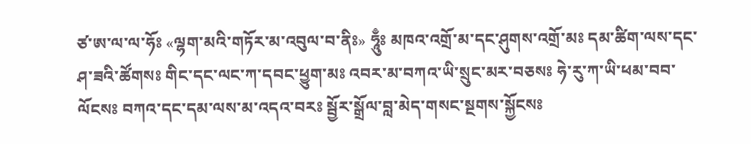ཙ་ཨ་ལ་ལ་ཧོཿ «ལྷག་མའི་གཏོར་མ་འབུལ་བ་ནིཿ» ཧཱུྃཿ མཁའ་འགྲོ་མ་དང་ཤུགས་འགྲོ་མཿ དམ་ཚིག་ལས་དང་ཤ་ཟའི་ཚོགསཿ གིང་དང་ལང་ཀ་དབང་ཕྱུག་མཿ འབར་མ་བཀའ་ཡི་སྲུང་མར་བཅསཿ ཧེ་རུ་ཀ་ཡི་ཕམ་བབ་ལོངསཿ བཀའ་དང་དམ་ལས་མ་འདའ་བརཿ སྦྱོར་སྒྲོལ་བླ་མེད་གསང་སྔགས་སྐྱོངསཿ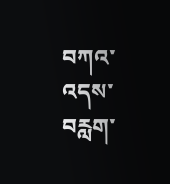བཀའ་འདས་བརླག་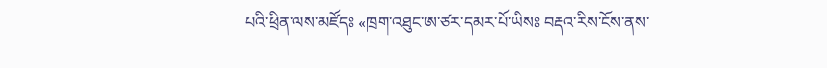པའི་ཕྲིན་ལས་མཛོདཿ «ཁྲག་འཐུང་ཨ་ཙར་དམར་པོ་ཡིསཿ བརྡའ་རིས་ངོས་ནས་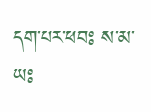དག་པར་ཕབཿ ས་མ་ཡཿ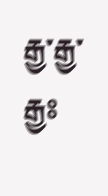རྒྱ་རྒྱ་རྒྱཿ